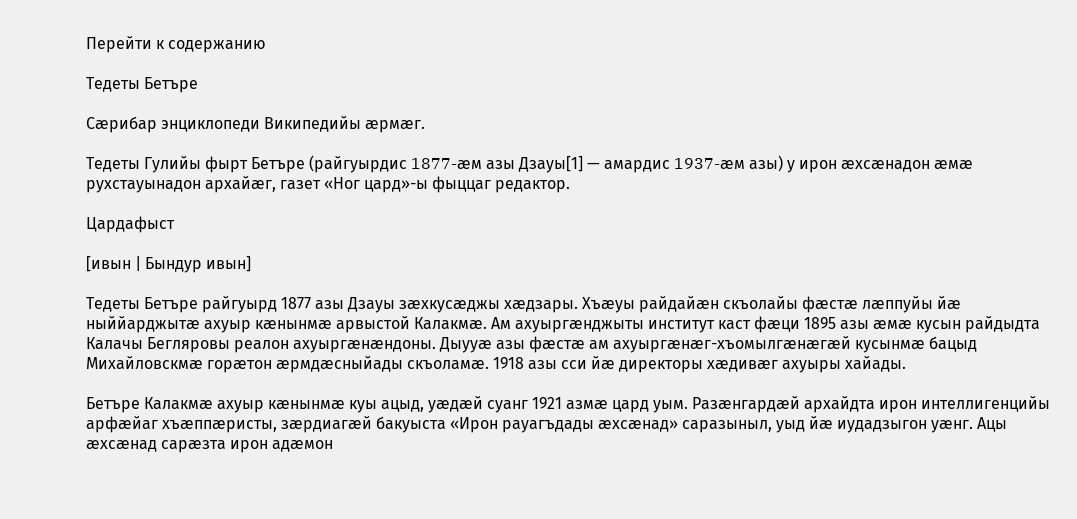Перейти к содержанию

Тедеты Бетъре

Сæрибар энциклопеди Википедийы æрмæг.

Тедеты Гулийы фырт Бетъре (райгуырдис 1877-æм азы Дзауы[1] — амардис 1937-æм азы) у ирон æхсæнадон æмæ рухстауынадон архайæг, газет «Ног цард»-ы фыццаг редактор.

Цардафыст

[ивын | Бындур ивын]

Тедеты Бетъре райгуырд 1877 азы Дзауы зæхкусæджы хæдзары. Хъæуы райдайæн скъолайы фæстæ лæппуйы йæ ныййарджытæ ахуыр кæнынмæ арвыстой Калакмæ. Ам ахуыргæнджыты институт каст фæци 1895 азы æмæ кусын райдыдта Калачы Бегляровы реалон ахуыргæнæндоны. Дыууæ азы фæстæ ам ахуыргæнæг-хъомылгæнæгæй кусынмæ бацыд Михайловскмæ горæтон æрмдæсныйады скъоламæ. 1918 азы сси йæ директоры хæдивæг ахуыры хайады.

Бетъре Калакмæ ахуыр кæнынмæ куы ацыд, уæдæй суанг 1921 азмæ цард уым. Разæнгардæй архайдта ирон интеллигенцийы арфæйаг хъæппæристы, зæрдиагæй бакуыста «Ирон рауагъдады æхсæнад» саразыныл, уыд йæ иудадзыгон уæнг. Ацы æхсæнад сарæзта ирон адæмон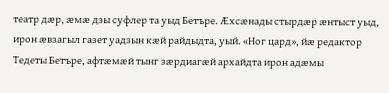театр дæр, æмæ дзы суфлер та уыд Бетъре. Æхсæнады стырдæр æнтыст уыд, ирон æвзагыл газет уадзын кæй райдыдта, уый. «Ног цард», йæ редактор Тедеты Бетъре, афтæмæй тынг зæрдиагæй архайдта ирон адæмы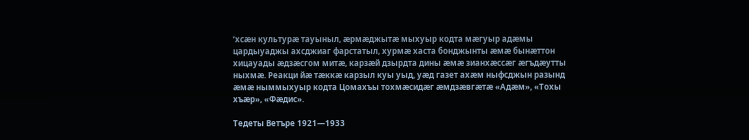’хсæн культурæ тауыныл, æрмæджытæ мыхуыр кодта мæгуыр адæмы цардыуаджы ахсджиаг фарстатыл, хурмæ хаста бонджынты æмæ бынæттон хицауады æдзæсгом митæ, карзæй дзырдта дины æмæ зианхæссæг æгъдæутты ныхмæ. Реакци йæ тæккæ карзыл куы уыд, уæд газет ахæм ныфсджын разынд æмæ ныммыхуыр кодта Цомахъы тохмæсидæг æмдзæвгæтæ «Адæм», «Тохы хъæр», «Фæдис».

Тедеты Ветъре 1921—1933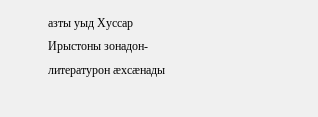азты уыд Хуссар Ирыстоны зонадон-литературон æхсæнады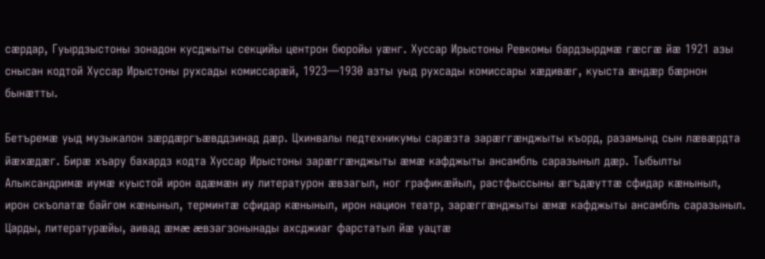сæрдар, Гуырдзыстоны зонадон кусджыты секцийы центрон бюройы уæнг. Хуссар Ирыстоны Ревкомы бардзырдмæ гæсгæ йæ 1921 азы снысан кодтой Хуссар Ирыстоны рухсады комиссарæй, 1923—1930 азты уыд рухсады комиссары хæдивæг, куыста æндæр бæрнон бынæтты.

Бетъремæ уыд музыкалон зæрдæргъæвддзинад дæр. Цхинвалы педтехникумы сарæзта зарæггæнджыты къорд, разамынд сын лæвæрдта йæхæдæг. Бирæ хъару бахардз кодта Хуссар Ирыстоны зарæггæнджыты æмæ кафджыты ансамбль саразыныл дæр. Тыбылты Алыксандримæ иумæ куыстой ирон адæмæн иу литературон æвзагыл, ног графикæйыл, растфыссыны æгъдæуттæ сфидар кæныныл, ирон скъолатæ байгом кæныныл, терминтæ сфидар кæныныл, ирон национ театр, зарæггæнджыты æмæ кафджыты ансамбль саразыныл. Царды, литературæйы, аивад æмæ æвзагзонынады ахсджиаг фарстатыл йæ уацтæ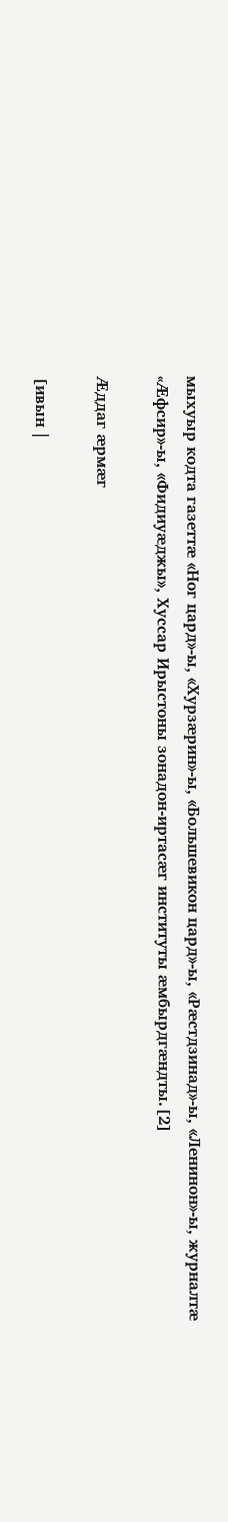мыхуыр кодта газеттæ «Ног цард»-ы, «Хурзæрин»-ы, «Большевикон цард»-ы, «Рæстдзинад»-ы, «Ленинон»-ы, журналтæ «Æфсир»-ы, «Фидиуæджы», Хуссар Ирыстоны зонадон-иртасæг институты æмбырдгæндты.[2]

Æддаг æрмæг

[ивын |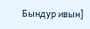Бындур ивын]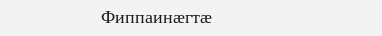Фиппаинæгтæ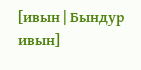[ивын | Бындур ивын]